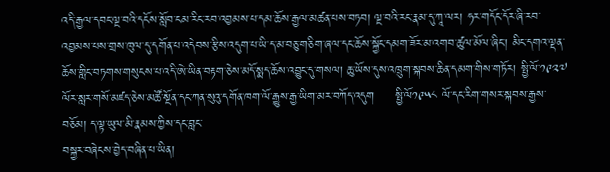འདི་རྒྱལ་དབང་ལྔ་བའི་དངོས་སློབ་ངམ་རིང་རབ་འབྱམས་པ་དམ་ཆོས་རྒྱལ་མཚན་པས་བཏབ། ལྔ་བའི་རང་རྣམ་དུ་ཀཱ་ལར། ཧར་གདོང་དོར་ཞི་རབ་འབྱམས་པས་གྲས་ཁུལ་དུ་དགོན་པ་འདེབས་རྩིས་འདུག་པ་ཡི་ད་མ་བཅུ་གཅིག་ཞལ་དང་ཆོས་སྐྱོང་དམག་ཟོར་མ་འགབ་ཚུལ་མོལ་ཞིང་། མིང་དགའ་ལྡན་ཆོས་གླིང་བཏགས་གསུངས་པ་འདི་ཨེ་ཡིན་བརྟག་ཅེས་མདོ་སྨད་ཆོས་འབྱུང་དུ་གསལ། ཆུ་ཡོས་དུས་འཁྲུག་སྐབས་ཆིན་དམག་གིས་གཏོར། སྤྱི་ལོ་༡༩༢༧ ལོར་སླར་གསོ་མཛད་ཅེས་མཚོ་སྔོན་དང་ཀན་སུའུ་དགོན་ཁག་ལོ་རྒྱུས་རྒྱ་ཡིག་མར་བཀོད་འདུག     སྤྱི་ལོ༡༩༥༨ ལོ་དང་རིག་གསར་སྐབས་རྒྱས་བཅོམ། ད་ལྟ་ཡུལ་མི་རྣམས་ཀྱིས་དང་བླང་
བསྐྱར་བཞེངས་བྱེད་བཞིན་པ་ཡིན།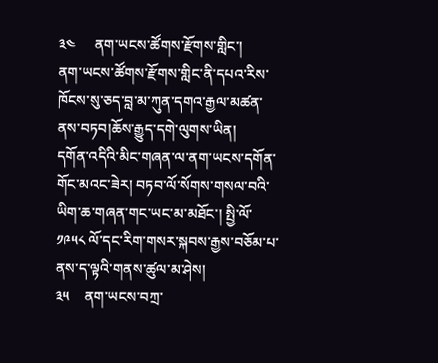༣༤     ནག་ཡངས་ཚོགས་རྫོགས་གླིང་།
ནག་ཡངས་ཚོགས་རྫོགས་གླིང་ནི་དཔའ་རིས་ཁོངས་སུ་ཅད་བླ་མ་ཀུན་དགའ་རྒྱལ་མཚན་ནས་བཏབ།ཆོས་རྒྱུད་དགེ་ལུགས་ཡིན།
དགོན་འདིའི་མིང་གཞན་ལ་ནག་ཡངས་དགོན་གོང་མའང་ཟེར། བཏབ་ལོ་སོགས་གསལ་བའི་ཡིག་ཆ་གཞན་གང་ཡང་མ་མཐོང་། སྤྱི་ལོ་༡༩༥༨ ལོ་དང་རིག་གསར་སྐབས་རྒྱས་བཅོམ་པ་ནས་ད་ལྟའི་གནས་ཚུལ་མ་ཤེས།
༣༥    ནག་ཡངས་བཀྲ་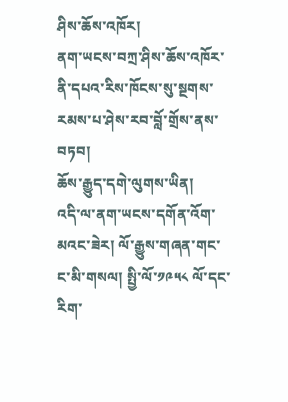ཤིས་ཆོས་འཁོར།
ནག་ཡངས་བཀྲ་ཤིས་ཆོས་འཁོར་ནི་དཔའ་རིས་ཁོངས་སུ་སྔགས་རམས་པ་ཤེས་རབ་བློ་གྲོས་ནས་བཏབ།
ཆོས་རྒྱུད་དགེ་ལུགས་ཡིན།
འདི་ལ་ནག་ཡངས་དགོན་འོག་མའང་ཟེར། ལོ་རྒྱུས་གཞན་གང་ ང་མི་གསལ། སྤྱི་ལོ་༡༩༥༨ ལོ་དང་རིག་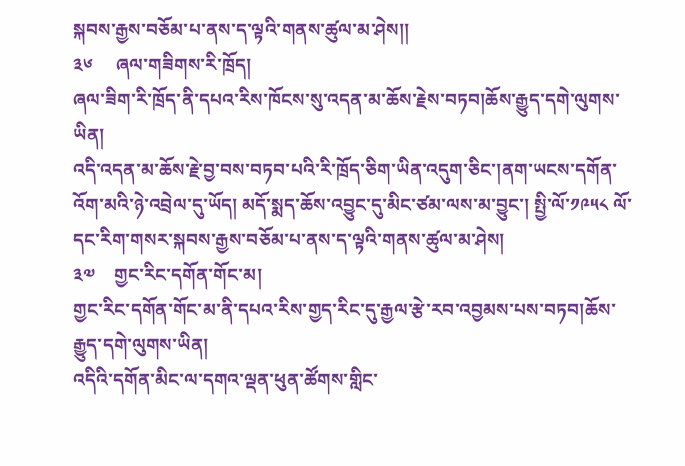སྐབས་རྒྱས་བཅོམ་པ་ནས་ད་ལྟའི་གནས་ཚུལ་མ་ཤེས།།
༣༦     ཞལ་གཟིགས་རི་ཁྲོད།
ཞལ་ཟིག་རི་ཁྲོད་ནི་དཔའ་རིས་ཁོངས་སུ་འདན་མ་ཆོས་རྗེས་བཏབ།ཆོས་རྒྱུད་དགེ་ལུགས་ཡིན།
འདི་འདན་མ་ཆོས་རྗེ་བྱ་བས་བཏབ་པའི་རི་ཁྲོད་ཅིག་ཡིན་འདུག་ཅིང་།ནག་ཡངས་དགོན་འོག་མའི་ཉེ་འབྲེལ་དུ་ཡོད། མདོ་སྨད་ཆོས་འབྱུང་དུ་མིང་ཙམ་ལས་མ་བྱུང་། སྤྱི་ལོ་༡༩༥༨ ལོ་དང་རིག་གསར་སྐབས་རྒྱས་བཅོམ་པ་ནས་ད་ལྟའི་གནས་ཚུལ་མ་ཤེས།
༣༧    གྱང་རིང་དགོན་གོང་མ།
གྱང་རིང་དགོན་གོང་མ་ནི་དཔའ་རིས་གྱད་རིང་དུ་རྒྱལ་རྩེ་རབ་འབྱམས་པས་བཏབ།ཆོས་རྒྱུད་དགེ་ལུགས་ཡིན།
འདིའི་དགོན་མིང་ལ་དགའ་ལྡན་ཕུན་ཚོགས་གླིང་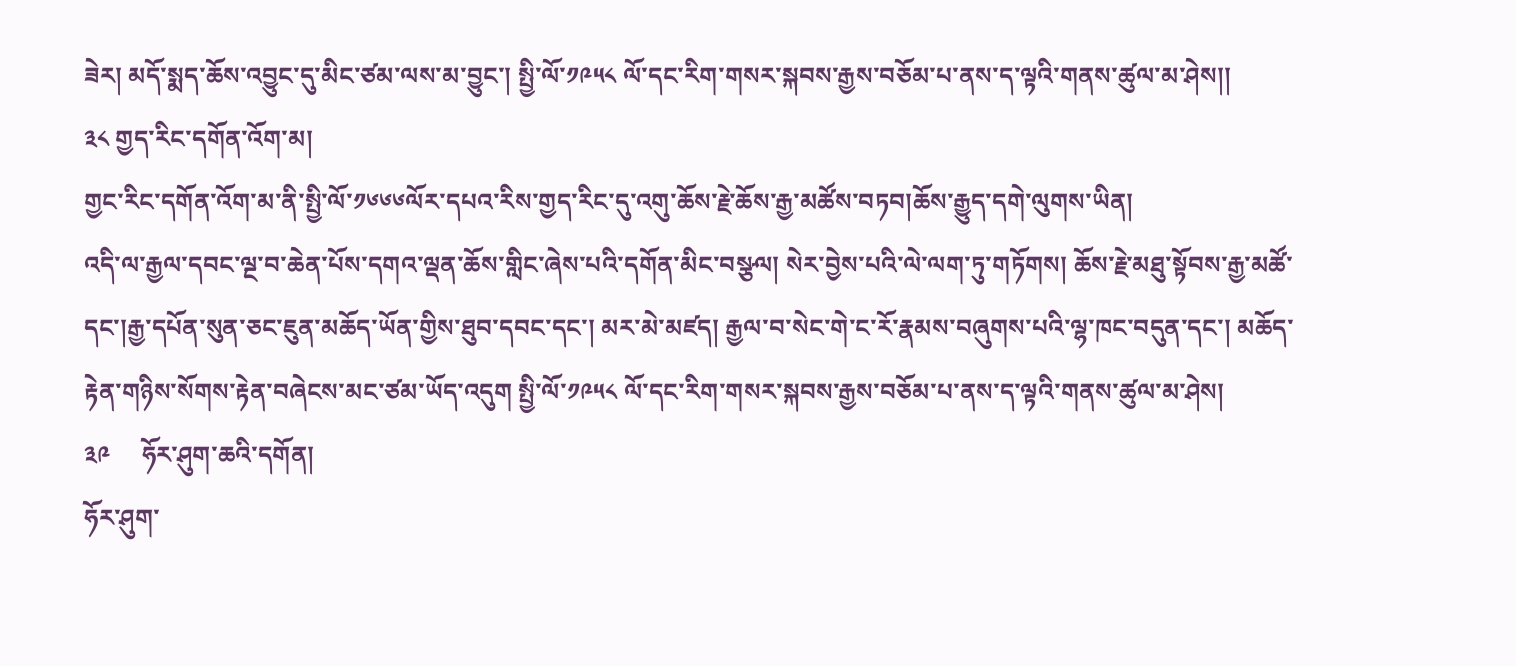ཟེར། མདོ་སྨད་ཆོས་འབྱུང་དུ་མིང་ཙམ་ལས་མ་བྱུང་། སྤྱི་ལོ་༡༩༥༨ ལོ་དང་རིག་གསར་སྐབས་རྒྱས་བཅོམ་པ་ནས་ད་ལྟའི་གནས་ཚུལ་མ་ཤེས།།
༣༨ གྱད་རིང་དགོན་འོག་མ།
གྱང་རིང་དགོན་འོག་མ་ནི་སྤྱི་ལོ་༡༦༦༦ལོར་དཔའ་རིས་གྱད་རིང་དུ་འགུ་ཆོས་རྗེ་ཆོས་རྒྱ་མཚོས་བཏབ།ཆོས་རྒྱུད་དགེ་ལུགས་ཡིན།
འདི་ལ་རྒྱལ་དབང་ལྔ་བ་ཆེན་པོས་དགའ་ལྡན་ཆོས་གླིང་ཞེས་པའི་དགོན་མིང་བསྩལ། སེར་བྱེས་པའི་ལེ་ལག་ཏུ་གཏོགས། ཆོས་རྗེ་མཐུ་སྟོབས་རྒྱ་མཚོ་དང་།རྒྱ་དཔོན་སུན་ཅང་ཇུན་མཆོད་ཡོན་གྱིས་ཐུབ་དབང་དང་། མར་མེ་མཛད། རྒྱལ་བ་སེང་གེ་ང་རོ་རྣམས་བཞུགས་པའི་ལྷ་ཁང་བདུན་དང་། མཆོད་རྟེན་གཉིས་སོགས་རྟེན་བཞེངས་མང་ཙམ་ཡོད་འདུག སྤྱི་ལོ་༡༩༥༨ ལོ་དང་རིག་གསར་སྐབས་རྒྱས་བཅོམ་པ་ནས་ད་ལྟའི་གནས་ཚུལ་མ་ཤེས།
༣༩     ཧོར་ཤུག་ཆའི་དགོན།
ཧོར་ཤུག་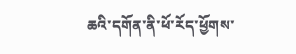ཆའི་དགོན་ནི་ཕོ་རོད་ཕྱོགས་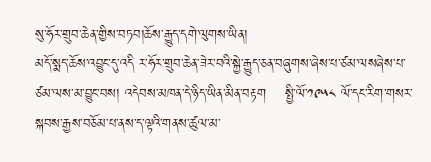སུ་ཧོར་གྲུབ་ཆེན་གྱིས་བཏབ།ཆོས་རྒྱུད་དགེ་ལུགས་ཡིན།
མདོ་སྨད་ཆོས་འབྱུང་དུ་འདི ར་ཧོར་གྲུབ་ཆེན་ཟེར་བའི་སྐྱེ་རྒྱུད་ཅན་བཞུགས་ཞེས་པ་ཙམ་ལསཞེས་པ་ཙམ་ལས་མ་བྱུང་བས། འདེབས་མཁན་དེ་ཉིད་ཡིན་མིན་བརྟག    སྤྱི་ལོ་༡༩༥༨ ལོ་དང་རིག་གསར་སྐབས་རྒྱས་བཅོམ་པ་ནས་ད་ལྟའི་གནས་ཚུལ་མ་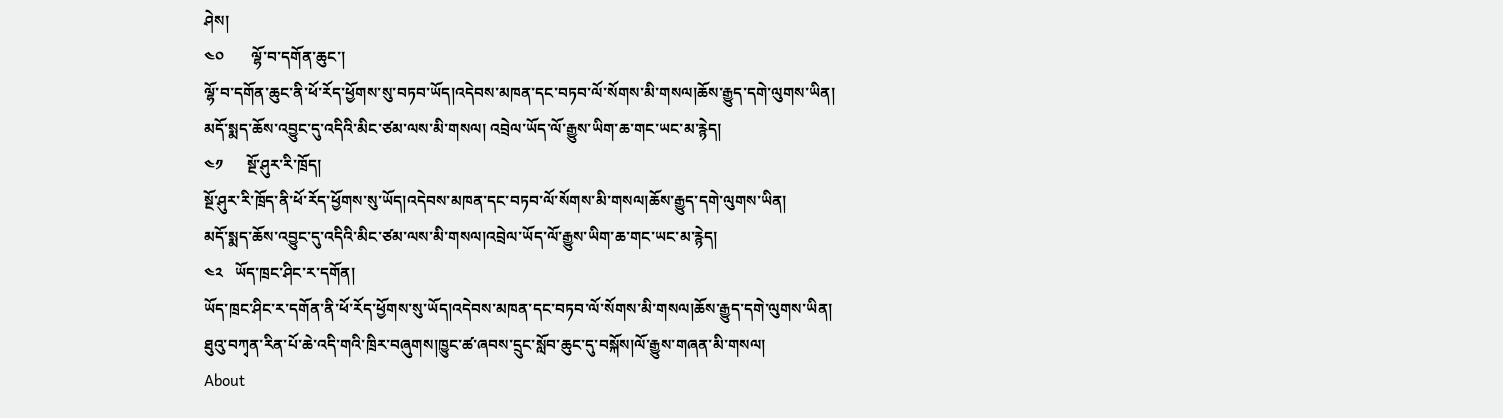ཤེས།
༤༠       ལྷོ་བ་དགོན་ཆུང་།
ལྷོ་བ་དགོན་ཆུང་ནི་ཕོ་རོད་ཕྱོགས་སུ་བཏབ་ཡོད།འདེབས་མཁན་དང་བཏབ་ལོ་སོགས་མི་གསལ།ཆོས་རྒྱུད་དགེ་ལུགས་ཡིན།
མདོ་སྨད་ཆོས་འབྱུང་དུ་འདིའི་མིང་ཙམ་ལས་མི་གསལ། འབྲེལ་ཡོད་ལོ་རྒྱུས་ཡིག་ཆ་གང་ཡང་མ་རྙེད།
༤༡      སྔོ་ཤུར་རི་ཁྲོད།
སྔོ་ཤུར་རི་ཁྲོད་ནི་ཕོ་རོད་ཕྱོགས་སུ་ཡོད།འདེབས་མཁན་དང་བཏབ་ལོ་སོགས་མི་གསལ།ཆོས་རྒྱུད་དགེ་ལུགས་ཡིན།
མདོ་སྨད་ཆོས་འབྱུང་དུ་འདིའི་མིང་ཙམ་ལས་མི་གསལ།འབྲེལ་ཡོད་ལོ་རྒྱུས་ཡིག་ཆ་གང་ཡང་མ་རྙེད།
༤༢   ཡོད་ཁྲང་ཤིང་ར་དགོན།
ཡོད་ཁྲང་ཤིང་ར་དགོན་ནི་ཕོ་རོད་ཕྱོགས་སུ་ཡོད།འདེབས་མཁན་དང་བཏབ་ལོ་སོགས་མི་གསལ།ཆོས་རྒྱུད་དགེ་ལུགས་ཡིན།
ཐུའུ་བཀྭན་རིན་པོ་ཆེ་འདི་གའི་ཁྲིར་བཞུགས།ཁྱུང་ཚ་ཞབས་དྲུང་སློབ་ཆུང་དུ་བསྐོས།ལོ་རྒྱུས་གཞན་མི་གསལ།
About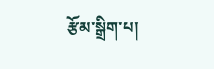རྩོམ་སྒྲིག་པ།